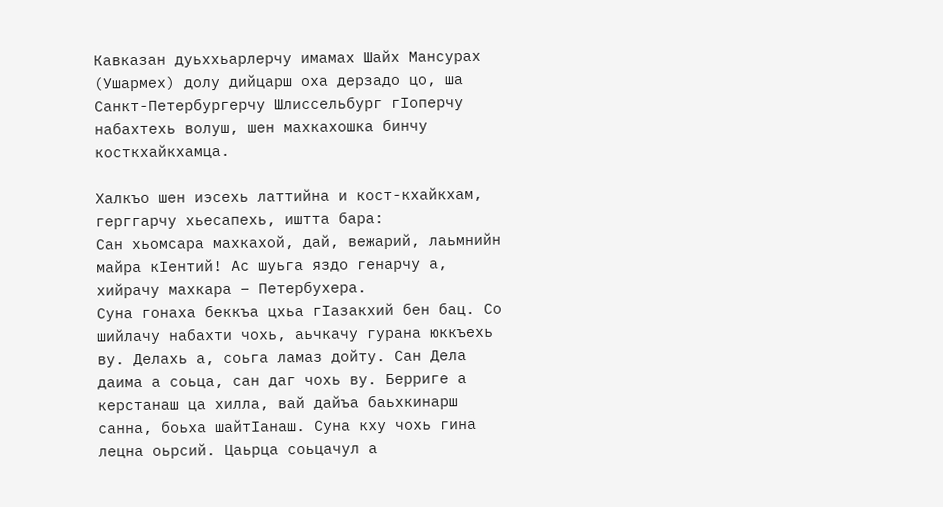Кавказан дуьххьарлерчу имамах Шайх Мансурах (Ушармех) долу дийцарш оха дерзадо цо, ша Санкт-Петербургерчу Шлиссельбург гIоперчу набахтехь волуш, шен махкахошка бинчу косткхайкхамца.

Халкъо шен иэсехь латтийна и кост-кхайкхам, герггарчу хьесапехь, иштта бара:
Сан хьомсара махкахой, дай, вежарий, лаьмнийн майра кIентий! Ас шуьга яздо генарчу а, хийрачу махкара – Петербухера.
Суна гонаха беккъа цхьа гIазакхий бен бац. Со шийлачу набахти чохь, аьчкачу гурана юккъехь ву. Делахь а, соьга ламаз дойту. Сан Дела даима а соьца, сан даг чохь ву. Берриге а керстанаш ца хилла, вай дайъа баьхкинарш санна, боьха шайтIанаш. Суна кху чохь гина лецна оьрсий. Цаьрца соьцачул а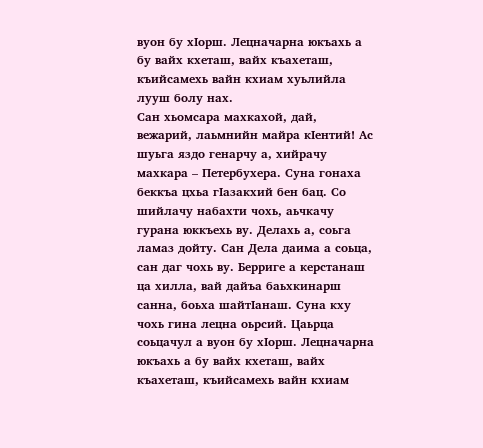вуон бу хIорш. Лецначарна юкъахь а бу вайх кхеташ, вайх къахеташ, къийсамехь вайн кхиам хуьлийла лууш болу нах.
Сан хьомсара махкахой, дай, вежарий, лаьмнийн майра кIентий! Ас шуьга яздо генарчу а, хийрачу махкара – Петербухера. Суна гонаха беккъа цхьа гIазакхий бен бац. Со шийлачу набахти чохь, аьчкачу гурана юккъехь ву. Делахь а, соьга ламаз дойту. Сан Дела даима а соьца, сан даг чохь ву. Берриге а керстанаш ца хилла, вай дайъа баьхкинарш санна, боьха шайтIанаш. Суна кху чохь гина лецна оьрсий. Цаьрца соьцачул а вуон бу хIорш. Лецначарна юкъахь а бу вайх кхеташ, вайх къахеташ, къийсамехь вайн кхиам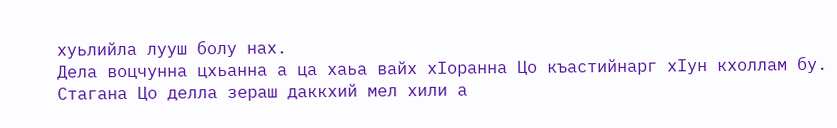хуьлийла лууш болу нах.
Дела воцчунна цхьанна а ца хаьа вайх хIоранна Цо къастийнарг хIун кхоллам бу. Стагана Цо делла зераш даккхий мел хили а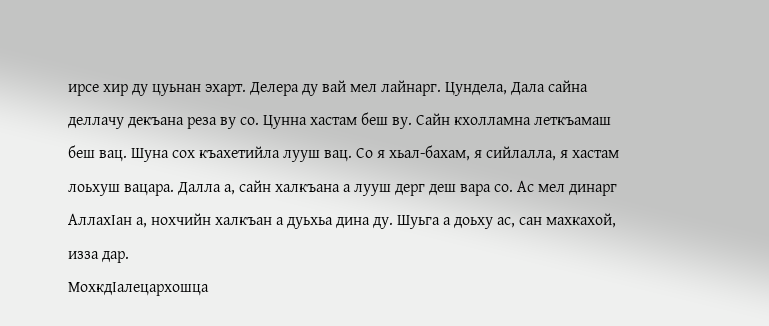ирсе хир ду цуьнан эхарт. Делера ду вай мел лайнарг. Цундела, Дала сайна деллачу декъана реза ву со. Цунна хастам беш ву. Сайн кхолламна леткъамаш беш вац. Шуна сох къахетийла лууш вац. Со я хьал-бахам, я сийлалла, я хастам лоьхуш вацара. Далла а, сайн халкъана а лууш дерг деш вара со. Ас мел динарг АллахIан а, нохчийн халкъан а дуьхьа дина ду. Шуьга а доьху ас, сан махкахой, изза дар.
МохкдIалецархошца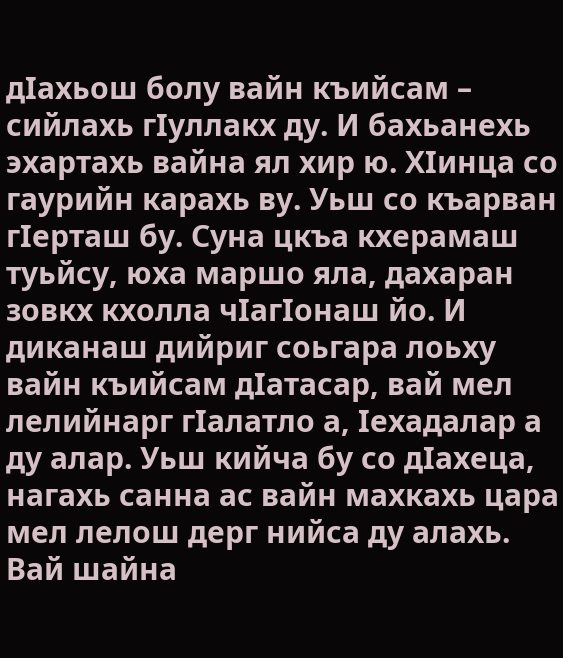дIахьош болу вайн къийсам – сийлахь гIуллакх ду. И бахьанехь эхартахь вайна ял хир ю. ХIинца со гаурийн карахь ву. Уьш со къарван гIерташ бу. Суна цкъа кхерамаш туьйсу, юха маршо яла, дахаран зовкх кхолла чIагIонаш йо. И диканаш дийриг соьгара лоьху вайн къийсам дIатасар, вай мел лелийнарг гIалатло а, Iехадалар а ду алар. Уьш кийча бу со дIахеца, нагахь санна ас вайн махкахь цара мел лелош дерг нийса ду алахь. Вай шайна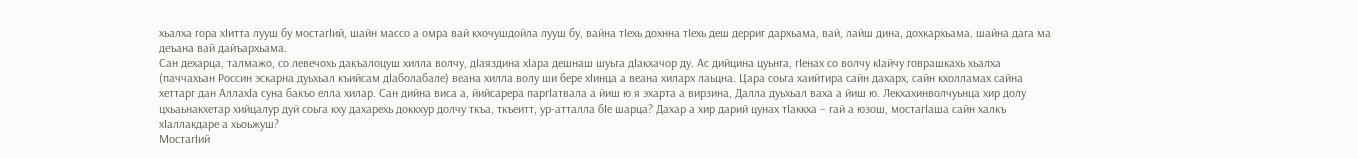хьалха гора хIитта лууш бу мостагIий, шайн массо а омра вай кхочушдойла лууш бу, вайна тIехь дохнна тIехь деш дерриг дархьама, вай, лайш дина, дохкархьама, шайна дага ма деъана вай дайъархьама.
Сан дехарца, талмажо, со левечохь дакъалоцуш хилла волчу, дIаяздина хIара дешнаш шуьга дIакхачор ду. Ас дийцина цуьнга, гIенах со волчу кIайчу говрашкахь хьалха (паччахьан Россин эскарна дуьхьал къийсам дIаболабале) веана хилла волу ши бере хIинца а веана хиларх лаьцна. Цара соьга хаийтира сайн дахарх, сайн кхолламах сайна хеттарг дан АллахIа суна бакъо елла хилар. Сан дийна виса а, йийсарера паргIатвала а йиш ю я эхарта а вирзина, Далла дуьхьал ваха а йиш ю. Лекхахинволчуьнца хир долу цхьаьнакхетар хийцалур дуй соьга кху дахарехь доккхур долчу ткъа, ткъеитт, ур-атталла бIе шарца? Дахар а хир дарий цунах тIаккха – гай а юзош, мостагIаша сайн халкъ хIаллакдаре а хьоьжуш?
МостагIий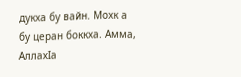дукха бу вайн. Мохк а бу церан боккха. Амма, АллахIа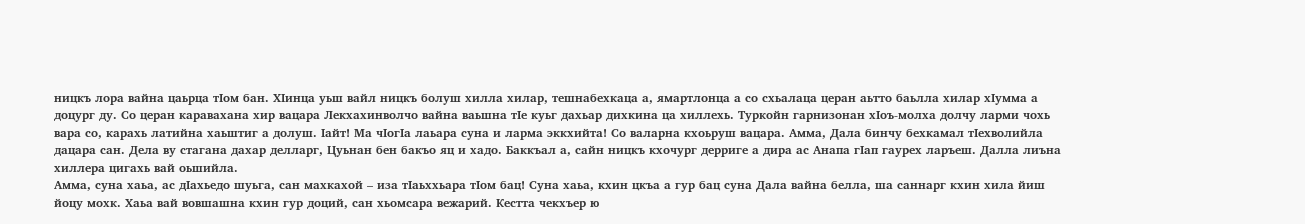ницкъ лора вайна цаьрца тIом бан. ХIинца уьш вайл ницкъ болуш хилла хилар, тешнабехкаца а, ямартлонца а со схьалаца церан аьтто баьлла хилар хIумма а доцург ду. Со церан каравахана хир вацара Лекхахинволчо вайна ваьшна тIе куьг дахьар дихкина ца хиллехь. Туркойн гарнизонан хIоъ-молха долчу ларми чохь вара со, карахь латийна хаьштиг а долуш. Iайт! Ма чIогIа лаьара суна и ларма эккхийта! Со валарна кхоьруш вацара. Амма, Дала бинчу бехкамал тIехволийла дацара сан. Дела ву стагана дахар делларг, Цуьнан бен бакъо яц и хадо. Баккъал а, сайн ницкъ кхочург дерриге а дира ас Анапа гIап гаурех ларъеш. Далла лиъна хиллера цигахь вай оьшийла.
Амма, суна хаьа, ас дIахьедо шуьга, сан махкахой – иза тIаьххьара тIом бац! Суна хаьа, кхин цкъа а гур бац суна Дала вайна белла, ша саннарг кхин хила йиш йоцу мохк. Хаьа вай вовшашна кхин гур доций, сан хьомсара вежарий. Кестта чекхъер ю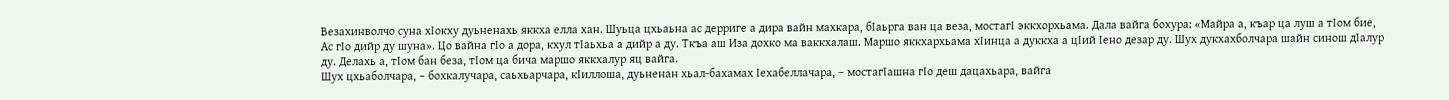Везахинволчо суна хIокху дуьненахь яккха елла хан. Шуьца цхьаьна ас дерриге а дира вайн махкара, бIаьрга ван ца веза, мостагI эккхорхьама. Дала вайга бохура: «Майра а, къар ца луш а тIом бие, Ас гIо дийр ду шуна». Цо вайна гIо а дора, кхул тIаьхьа а дийр а ду. Ткъа аш Иза дохко ма ваккхалаш. Маршо яккхархьама хIинца а дуккха а цIий Iено дезар ду. Шух дукхахболчара шайн синош дIалур ду. Делахь а, тIом бан беза, тIом ца бича маршо яккхалур яц вайга.
Шух цхьаболчара, – бохкалучара, саьхьарчара, кIиллоша, дуьненан хьал-бахамах Iехабеллачара, – мостагIашна гIо деш дацахьара, вайга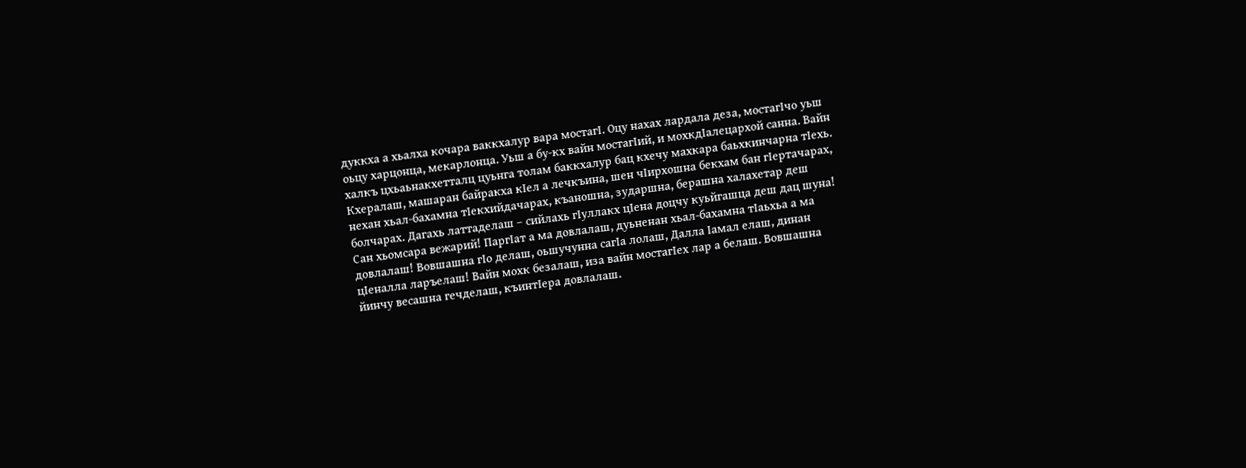дуккха а хьалха кочара ваккхалур вара мостагI. Оцу нахах лардала деза, мостагIчо уьш оьцу харцонца, мекарлонца. Уьш а бу-кх вайн мостагIий, и мохкдIалецархой санна. Вайн халкъ цхьаьнакхетталц цуьнга толам баккхалур бац кхечу махкара баьхкинчарна тIехь.
Кхералаш, машаран байракха кIел а лечкъина, шен чIирхошна бекхам бан гIертачарах, нехан хьал-бахамна тIекхийдачарах, къаношна, зударшна, берашна халахетар деш болчарах. Дагахь латтаделаш – сийлахь гIуллакх цIена доцчу куьйгашца деш дац шуна!
Сан хьомсара вежарий! ПаргIат а ма довлалаш, дуьненан хьал-бахамна тIаьхьа а ма довлалаш! Вовшашна гIо делаш, оьшучунна сагIа лолаш, Далла Iамал елаш, динан цIеналла ларъелаш! Вайн мохк безалаш, иза вайн мостагIех лар а белаш. Вовшашна йинчу весашна гечделаш, къинтIера довлалаш.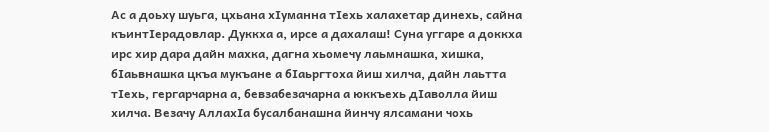Ас а доьху шуьга, цхьана хIуманна тIехь халахетар динехь, сайна къинтIерадовлар. Дуккха а, ирсе а дахалаш! Суна уггаре а доккха ирс хир дара дайн махка, дагна хьомечу лаьмнашка, хишка, бIаьвнашка цкъа мукъане а бIаьргтоха йиш хилча, дайн лаьтта тIехь, гергарчарна а, бевзабезачарна а юккъехь дIаволла йиш хилча. Везачу АллахIа бусалбанашна йинчу ялсамани чохь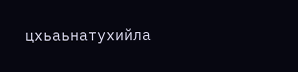цхьаьнатухийла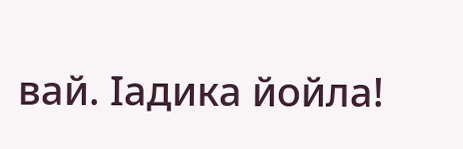вай. Iадика йойла!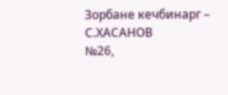Зорбане кечбинарг – С.ХАСАНОВ
№26,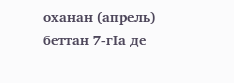оханан (апрель) беттан 7-гIа де